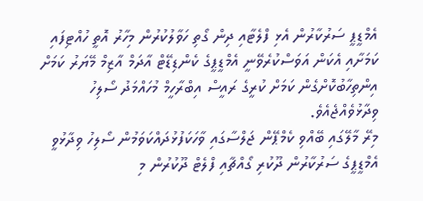އެމްޑީޕީ ސަރުކާރުން އެޅި ފްލެޓާއި ދިން ގޯތި ހަވާލުކުރުން މިހާރު އޮތީ ހުއްޓިފައި ކަމަށާއި އެކަން އަވަސްކުރެވޭނީ އެމްޑީޕީގެ ކެންޑިޑޭޓް އާދަމް އާޒިމް މޭޔަރު ކަމަށް އިންތިހާބުކޮށްގެން ކަމަށް ކުރީގެ ރައީސް އިބްރާހީމް މުހައްމަދު ސޯލިހު ވިދާޅުވެއްޖެއެވެ.
މިރޭ މާލޭގައި ބޭއްވި ކެމްޕޭން ޖަލްސާގައި ވާހަކަފުޅުދައްކަވަމުން ސޯލިހު ވިދާޅުވީ އެމްޑީޕީގެ ސަރުކާރުން ދޫކުރި ގޯއްޗާއި ފްލެޓް ދޫކުރުން މި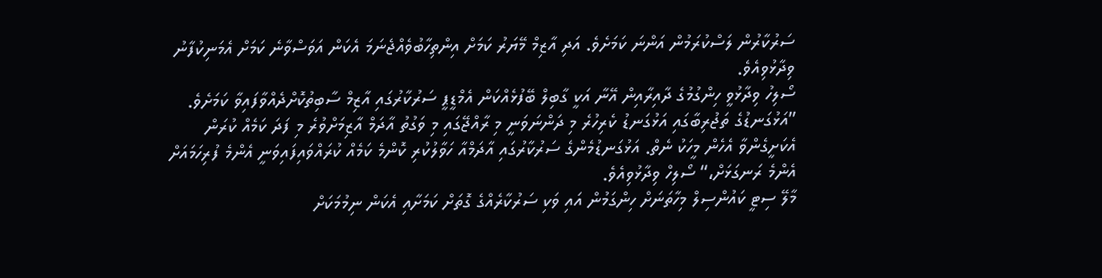ސަރުކާރުން ލަސްކުރަމުން އަންނަ ކަމަށެވެ. އަދި އާޒިމް މޭޔަރު ކަމަށް އިންތިހާބުވެއްޖެނަމަ އެކަން އަވަސްވާނެ ކަމަށް އެމަނިކުފާނު ވިދާޅުވިއެވެ.
ސޯލިހު ވިދާޅުވީ ހިންގުމުގެ ދާއިރާއިން އޭނާ އަކީ ގާބިލް ބޭފުޅެއްކަން އެމްޑީޕީ ސަރުކާރުގައި އާޒިމް ސާބިތުކޮށްދެއްވާފައިވާ ކަމަށެވެ.
”އަޅުގަނޑުގެ ތަޖުރިބާގައި އަޅުގަނޑު ކެރިހުރެ މި ދަންނަވަނީ މި ރާއްޖޭގައި މި ވަގުތު އާދަމް އާޒިމަށްވުރެ މި ފަދަ ކަމެއް ކުރަން އެކަށީގެންވާ އެހެން މީހަކު ނެތް. އަޅުގަނޑުމެންގެ ސަރުކާރުގައި އާދަމްއާ ހަވާލުކުރި ކޮންމެ ކަމެއް ކުރައްވައިފައިވަނީ އެންމެ ފުރިހަމައަށް އެންމެ ރަނގަޅަށް،“ ސޯލިހް ވިދާޅުވިއެވެ.
މާލޭ ސިޓީ ކައުންސިލް މިހާތަނަށް ހިންގަމުން އައި ވަކި ސަރުކާރެއްގެ ގޮތަށް ކަމަށާއި އެކަން ނިމުމަކަށް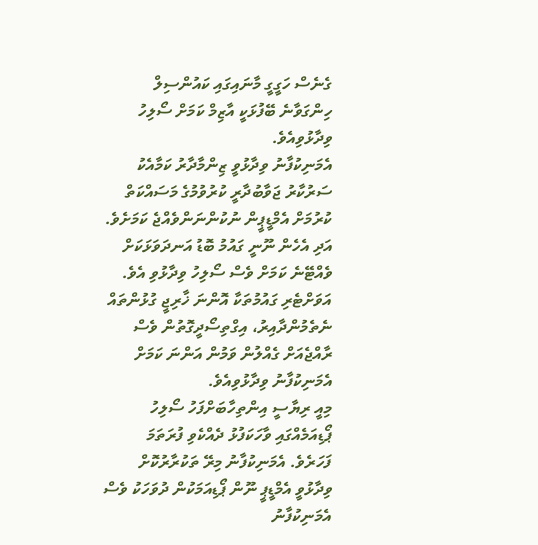ގެނެސް ހަގީގީ މާނައިގައި ކައުންސިލް ހިންގަވާނެ ބޭފުޅަކީ އާޒިމް ކަމަށް ސޯލިހު ވިދާޅުވިއެވެ.
އެމަނިކުފާނު ވިދާޅުވީ ޒިންމާދާރު ކަމާއެކު ސަރުކާރު ޖަވާބުދާރީ ކުރުވުމުގެ މަސައްކަތް ކުރުމަށް އެމްޑީޕީން ނުކުންނަންވެއްޖެ ކަމަށެވެ. އަދި އެހެން ނޫނީ ގައުމު ބޮޑު އަނދަވަޅަކަށް ވެއްޓޭނެ ކަމަށް ވެސް ސޯލިހު ވިދާޅުވި އެވެ.
އަވަށްޓެރި ގައުމުތަކާ އޮންނަ ޚާރިޖީ ގުޅުންތައް ނެތެމުންދާއިރު، އިގްތިސޯދީގޮތުން ވެސް ރާއްޖެއަށް ގެއްލުން ވަމުން އަންނަ ކަމަށް އެމަނިކުފާނު ވިދާޅުވިއެވެ.
މިއީ ރިޔާސީ އިންތިހާބަށްފަހު ސޯލިހު ޕޯޑިއަމެއްގައި ވާހަކަފުޅު ދެއްކެވި ފުރަތަމަ ފަހަރެވެ. އެމަނިކުފާނު މިރޭ ތަކުރާރުކޮށް ވިދާޅުވީ އެމްޑީޕީ ނޫން ޕޯޑިއަމަކުން ދުވަހަކު ވެސް އެމަނިކުފާނު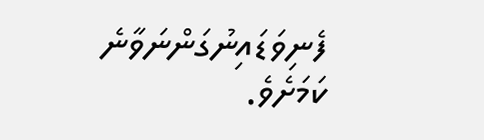ފެނިވަޑައިނުގަންނަވާނެ ކަމަށެވެ.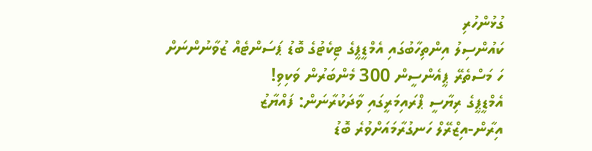ގުޅުންހުރި
ކައުންސިލު އިންތިހާބުގައި އެމްޑީޕީގެ ޓިކެޓުގެ ބޮޑު ޕަސަންޓެއް ޒުވާނުންނަށް
ހަ މަސްތެރޭ ޕީއެންސީން 300 މެންބަރުން ވަކިވި!
އެމްޑީޕީގެ ރިޔާސީ ޕްރައިމަރީގައި ވާދަކުރާނަން: ފައްޔާޒު
އިރާން-އިޒްރޭލް ހަނގުރާމައަށްވުރެ ބޮޑު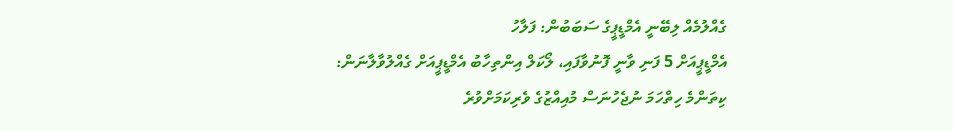ގެއްލުމެއް ލިބޭނީ އެމްޑީޕީގެ ސަބަބުން: ފަލާހު
އެމްޑީޕީއަށް 5 ފަނި ވާނީ ފޮނުވާފައި، ލޯކަލް އިންތިހާބު އެމްޑީޕީއަށް ގެއްލުވާލާނަން:
ކިތަންމެ ހިތްހަމަ ނުޖެހުނަސް މުއިއްޒުގެ ވެރިކަމަށްވުރެ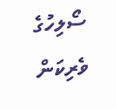ސޯލިހުގެ ވެރިކަން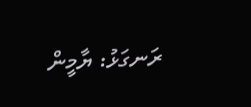ރަނގަޅު: ޔާމީން